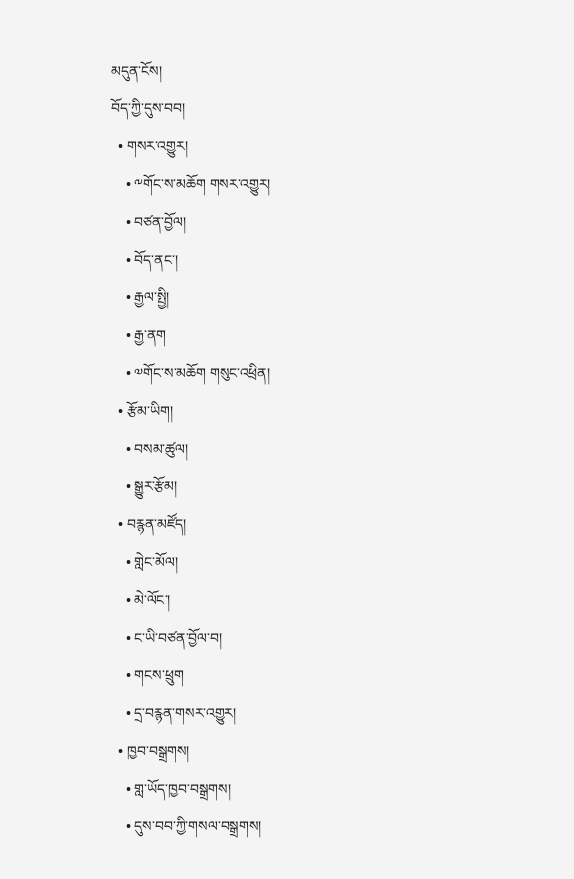མདུན་ངོས།
བོད་ཀྱི་དུས་བབ།
  • གསར་འགྱུར།
    • ༸གོང་ས་མཆོག གསར་འགྱུར།
    • བཙན་བྱོལ།
    • བོད་ནང་།
    • རྒྱལ་སྤྱི།
    • རྒྱ་ནག
    • ༧གོང་ས་མཆོག གསུང་འཕྲིན།
  • རྩོམ་ཡིག།
    • བསམ་ཚུལ།
    • སྒྱུར་རྩོམ།
  • བརྙན་མཛོད།
    • གླེང་མོལ།
    • མེ་ལོང་།
    • ང་ཡི་བཙན་བྱོལ་བ།
    • གངས་ཕྲུག
    • དྲ་བརྙན་གསར་འགྱུར།
  • ཁྱབ་བསྒྲགས།
    • གླ་ཡོད་ཁྱབ་བསྒྲགས།
    • དུས་བབ་ཀྱི་གསལ་བསྒྲགས།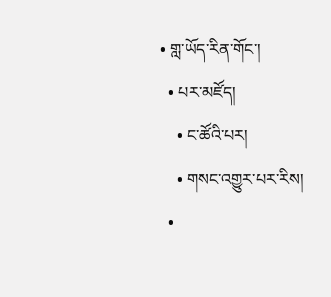• གླ་ཡོད་རིན་གོང་།
  • པར་མཛོད།
    • ང་ཚོའི་པར།
    • གསང་འགྱུར་པར་རིས།
  •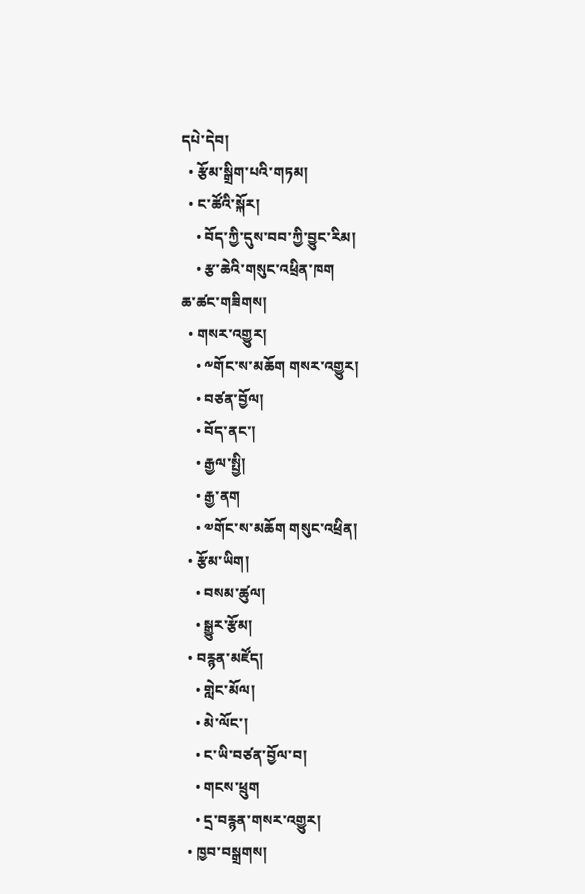དཔེ་དེབ།
  • རྩོམ་སྒྲིག་པའི་གཏམ།
  • ང་ཚོའི་སྐོར།
    • བོད་ཀྱི་དུས་བབ་ཀྱི་བྱུང་རིམ།
    • རྩ་ཆེའི་གསུང་འཕྲིན་ཁག
ཆ་ཚང་གཟིགས།
  • གསར་འགྱུར།
    • ༸གོང་ས་མཆོག གསར་འགྱུར།
    • བཙན་བྱོལ།
    • བོད་ནང་།
    • རྒྱལ་སྤྱི།
    • རྒྱ་ནག
    • ༧གོང་ས་མཆོག གསུང་འཕྲིན།
  • རྩོམ་ཡིག།
    • བསམ་ཚུལ།
    • སྒྱུར་རྩོམ།
  • བརྙན་མཛོད།
    • གླེང་མོལ།
    • མེ་ལོང་།
    • ང་ཡི་བཙན་བྱོལ་བ།
    • གངས་ཕྲུག
    • དྲ་བརྙན་གསར་འགྱུར།
  • ཁྱབ་བསྒྲགས།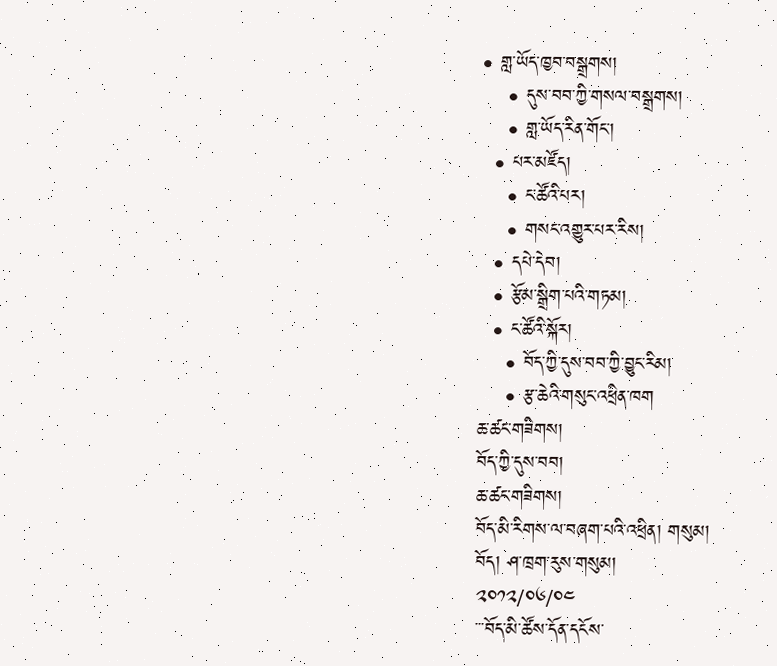• གླ་ཡོད་ཁྱབ་བསྒྲགས།
    • དུས་བབ་ཀྱི་གསལ་བསྒྲགས།
    • གླ་ཡོད་རིན་གོང་།
  • པར་མཛོད།
    • ང་ཚོའི་པར།
    • གསང་འགྱུར་པར་རིས།
  • དཔེ་དེབ།
  • རྩོམ་སྒྲིག་པའི་གཏམ།
  • ང་ཚོའི་སྐོར།
    • བོད་ཀྱི་དུས་བབ་ཀྱི་བྱུང་རིམ།
    • རྩ་ཆེའི་གསུང་འཕྲིན་ཁག
ཆ་ཚང་གཟིགས།
བོད་ཀྱི་དུས་བབ།
ཆ་ཚང་གཟིགས།
བོད་མི་རིགས་ལ་བཞག་པའི་འཕྲིན། གསུམ།
བོད། ཤ་ཁྲག་རུས་གསུམ།
༢༠༡༢/༠༦/༠༤
་་་བོད་མི་ཚོས་དོན་དངོས་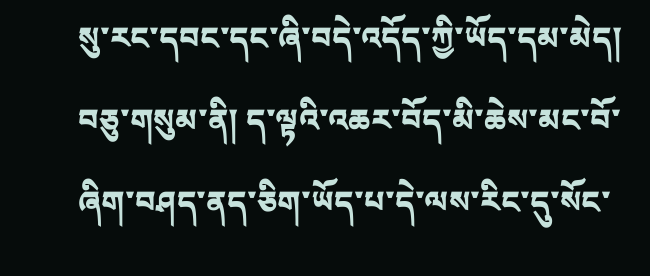སུ་རང་དབང་དང་ཞི་བདེ་འདོད་ཀྱི་ཡོད་དམ་མེད།
བཅུ་གསུམ་ནི། ད་ལྟའི་འཆར་བོད་མི་ཆེས་མང་བོ་ཞིག་བཤད་ནད་ཅིག་ཡོད་པ་དེ་ལས་རིང་དུ་སོང་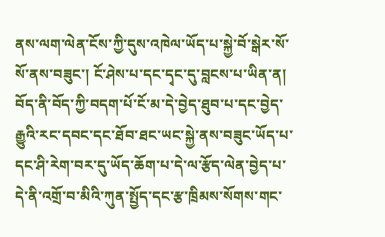ནས་ལག་ལེན་ངོས་ཀྱི་དུས་འཁེལ་ཡོད་པ་སྐྱེ་བོ་སྒེར་སོ་སོ་ནས་བཟུང་། ངོ་ཤེས་པ་དང་དྭང་དུ་བླངས་པ་ཡིན་ན། བོད་ནི་བོད་ཀྱི་བདག་པོ་ངོ་མ་དེ་བྱེད་ཐུབ་པ་དང་བྱེད་རྒྱུའི་རང་དབང་དང་ཐོབ་ཐང་ཡང་སྐྱེ་ནས་བཟུང་ཡོད་པ་དང་ཤི་རེག་བར་དུ་ཡོད་ཆོག་པ་དེ་ལ་རྩོད་ལེན་བྱེད་པ་དེ་ནི་འགྲོ་བ་མིའི་ཀུན་སྤྱོད་དང་རྩ་ཁྲིམས་སོགས་གང་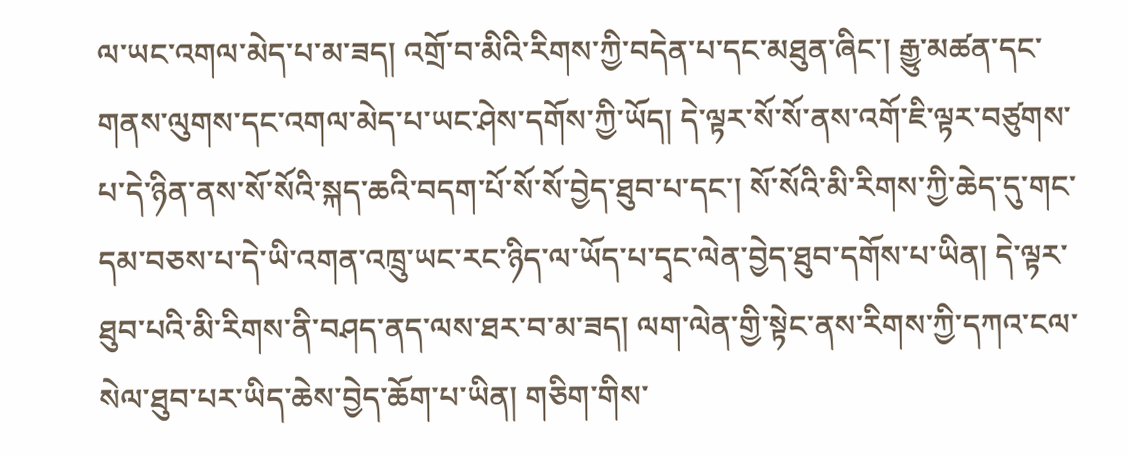ལ་ཡང་འགལ་མེད་པ་མ་ཟད། འགྲོ་བ་མིའི་རིགས་ཀྱི་བདེན་པ་དང་མཐུན་ཞིང་། རྒྱུ་མཚན་དང་གནས་ལུགས་དང་འགལ་མེད་པ་ཡང་ཤེས་དགོས་ཀྱི་ཡོད། དེ་ལྟར་སོ་སོ་ནས་འགོ་ཇི་ལྟར་བཙུགས་པ་དེ་ཉིན་ནས་སོ་སོའི་སྐད་ཆའི་བདག་པོ་སོ་སོ་བྱེད་ཐུབ་པ་དང་། སོ་སོའི་མི་རིགས་ཀྱི་ཆེད་དུ་གང་དམ་བཅས་པ་དེ་ཡི་འགན་འཁྲུ་ཡང་རང་ཉིད་ལ་ཡོད་པ་དྭང་ལེན་བྱེད་ཐུབ་དགོས་པ་ཡིན། དེ་ལྟར་ཐུབ་པའི་མི་རིགས་ནི་བཤད་ནད་ལས་ཐར་བ་མ་ཟད། ལག་ལེན་གྱི་སྟེང་ནས་རིགས་ཀྱི་དཀའ་ངལ་སེལ་ཐུབ་པར་ཡིད་ཆེས་བྱེད་ཆོག་པ་ཡིན། གཅིག་གིས་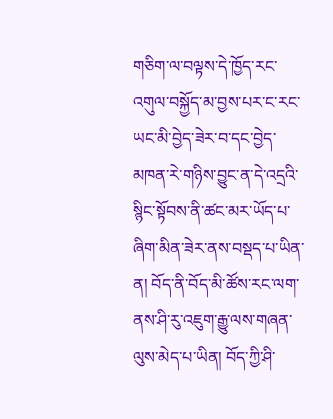གཅིག་ལ་བལྟས་དེ་ཁྱོད་རང་འགུལ་བསྐྱོད་མ་བྱས་པར་ང་རང་ཡང་མི་བྱེད་ཟེར་བ་དང་བྱེད་མཁན་རེ་གཉིས་བྱུང་ན་དེ་འདྲའི་སྙིང་སྟོབས་ནི་ཚང་མར་ཡོད་པ་ཞིག་མིན་ཟེར་ནས་བསྡད་པ་ཡིན་ན། བོད་ནི་བོད་མི་ཚོས་རང་ལག་ནས་ཤི་རུ་འཇུག་རྒྱུ་ལས་གཞན་ལུས་མེད་པ་ཡིན། བོད་ཀྱི་ཤི་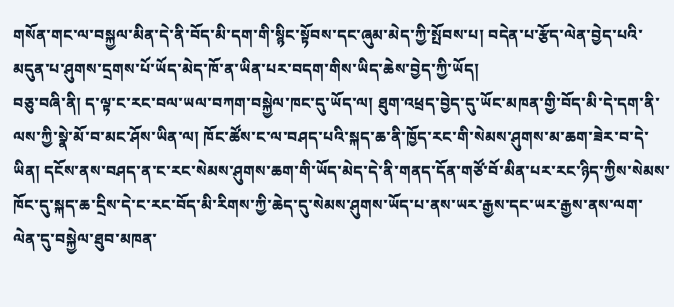གསོན་གང་ལ་བསྐྱལ་མིན་དེ་ནི་བོད་མི་དག་གི་སྙིང་སྟོབས་དང་ཞུམ་མེད་ཀྱི་སྤོབས་པ། བདེན་པ་རྩོད་ལེན་བྱེད་པའི་མདུན་པ་ཤུགས་དྲགས་པོ་ཡོད་མེད་ཁོ་ན་ཡིན་པར་བདག་གིས་ཡིད་ཆེས་བྱེད་ཀྱི་ཡོད།
བཅུ་བཞི་ནི། ད་ལྟ་ང་རང་བལ་ཡལ་བཀག་བསྐྱེལ་ཁང་དུ་ཡོད་ལ། ཐུག་འཕྲད་བྱེད་དུ་ཡོང་མཁན་གྱི་བོད་མི་དེ་དག་ནི་ལས་ཀྱི་སྣེ་མོ་བ་མང་ཤོས་ཡིན་ལ། ཁོང་ཚོས་ང་ལ་བཤད་པའི་སྐད་ཆ་ནི་ཁྱོད་རང་གི་སེམས་ཤུགས་མ་ཆག་ཟེར་བ་དེ་ཡིན། དངོས་ནས་བཤད་ན་ང་རང་སེམས་ཤུགས་ཆག་གི་ཡོད་མེད་དེ་ནི་གནད་དོན་གཙོ་བོ་མིན་པར་རང་ཉིད་ཀྱིས་སེམས་ཁོང་དུ་སྐད་ཆ་དྲིས་དེ་ང་རང་བོད་མི་རིགས་ཀྱི་ཆེད་དུ་སེམས་ཤུགས་ཡོད་པ་ནས་ཡར་རྒྱས་དང་ཡར་རྒྱས་ནས་ལག་ལེན་དུ་བསྐྱེལ་ཐུབ་མཁན་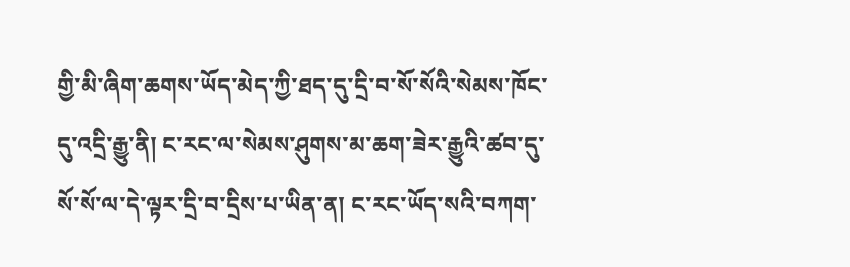གྱི་མི་ཞིག་ཆགས་ཡོད་མེད་ཀྱི་ཐད་དུ་དྲི་བ་སོ་སོའི་སེམས་ཁོང་དུ་འདྲི་རྒྱུ་ནི། ང་རང་ལ་སེམས་ཤུགས་མ་ཆག་ཟེར་རྒྱུའི་ཚབ་དུ་སོ་སོ་ལ་དེ་ལྟར་དྲི་བ་དྲིས་པ་ཡིན་ན། ང་རང་ཡོད་སའི་བཀག་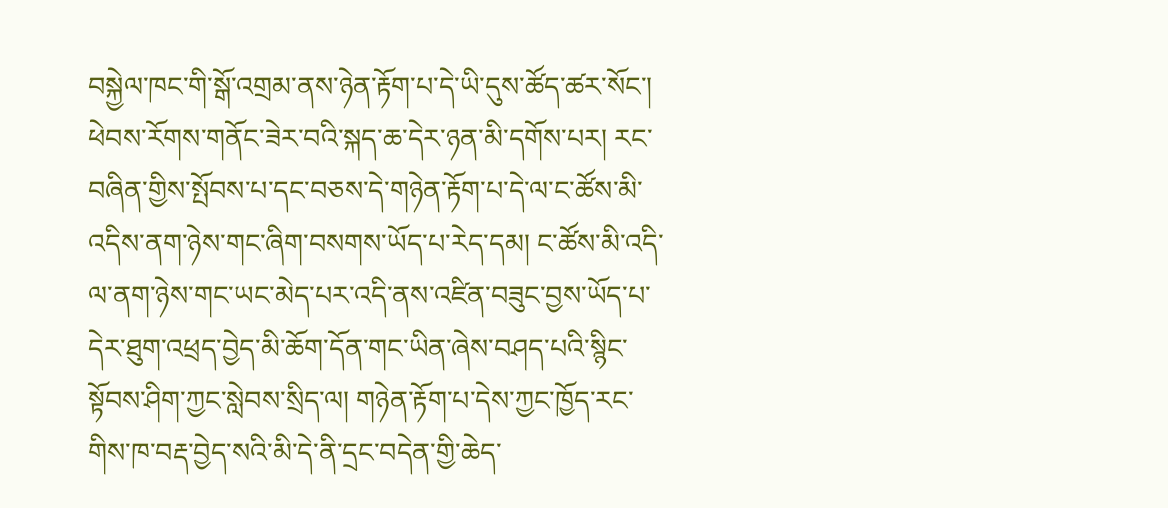བསྐྱེལ་ཁང་གི་སྒོ་འགྲམ་ནས་ཉེན་རྟོག་པ་དེ་ཡི་དུས་ཚོད་ཚར་སོང་། ཕེབས་རོགས་གནོང་ཟེར་བའི་སྐད་ཆ་དེར་ཉན་མི་དགོས་པར། རང་བཞིན་གྱིས་སྤོབས་པ་དང་བཅས་དེ་གཉེན་རྟོག་པ་དེ་ལ་ང་ཚོས་མི་འདིས་ནག་ཉེས་གང་ཞིག་བསགས་ཡོད་པ་རེད་དམ། ང་ཚོས་མི་འདི་ལ་ནག་ཉེས་གང་ཡང་མེད་པར་འདི་ནས་འཛིན་བཟུང་བྱས་ཡོད་པ་དེར་ཐུག་འཕྲད་བྱེད་མི་ཆོག་དོན་གང་ཡིན་ཞེས་བཤད་པའི་སྙིང་སྟོབས་ཤིག་ཀྱང་སླེབས་སྲིད་ལ། གཉེན་རྟོག་པ་དེས་ཀྱང་ཁྱོད་རང་གིས་ཁ་བརྡ་བྱེད་སའི་མི་དེ་ནི་དྲང་བདེན་གྱི་ཆེད་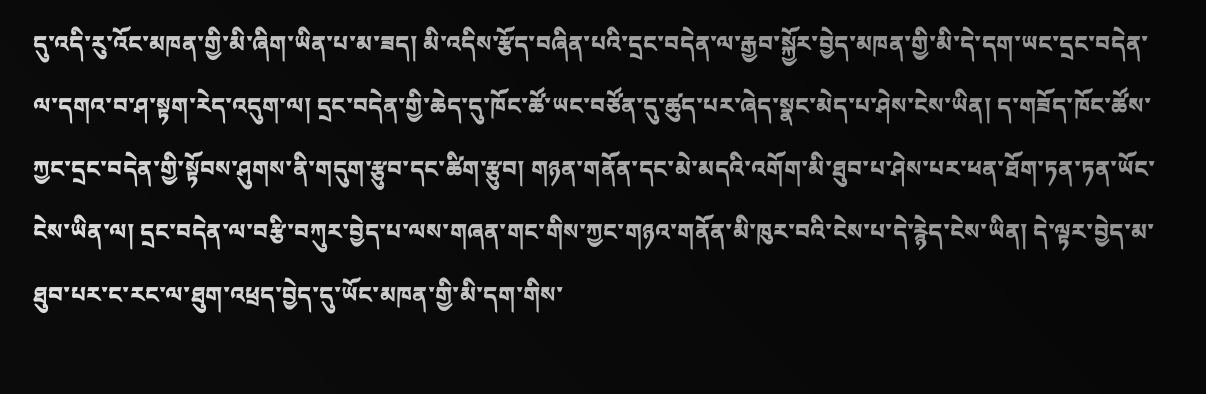དུ་འདི་རུ་འོང་མཁན་གྱི་མི་ཞིག་ཡིན་པ་མ་ཟད། མི་འདིས་རྩོད་བཞིན་པའི་དྲང་བདེན་ལ་རྒྱབ་སྐྱོར་བྱེད་མཁན་གྱི་མི་དེ་དག་ཡང་དྲང་བདེན་ལ་དགའ་བ་ཤ་སྟག་རེད་འདུག་ལ། དྲང་བདེན་གྱི་ཆེད་དུ་ཁོང་ཚོ་ཡང་བཙོན་དུ་ཚུད་པར་ཞེད་སྣང་མེད་པ་ཤེས་ངེས་ཡིན། ད་གཟོད་ཁོང་ཚོས་ཀྱང་དྲང་བདེན་གྱི་སྟོབས་ཤུགས་ནི་གདུག་རྩུབ་དང་ཚིག་རྩུབ། གཉན་གནོན་དང་མེ་མདའི་འགོག་མི་ཐུབ་པ་ཤེས་པར་ཕན་ཐོག་ཏན་ཏན་ཡོང་ངེས་ཡིན་ལ། དྲང་བདེན་ལ་བརྩི་བཀུར་བྱེད་པ་ལས་གཞན་གང་གིས་ཀྱང་གཉའ་གནོན་མི་ཁུར་བའི་ངེས་པ་དེ་རྙེད་ངེས་ཡིན། དེ་ལྟར་བྱེད་མ་ཐུབ་པར་ང་རང་ལ་ཐུག་འཕྲད་བྱེད་དུ་ཡོང་མཁན་གྱི་མི་དག་གིས་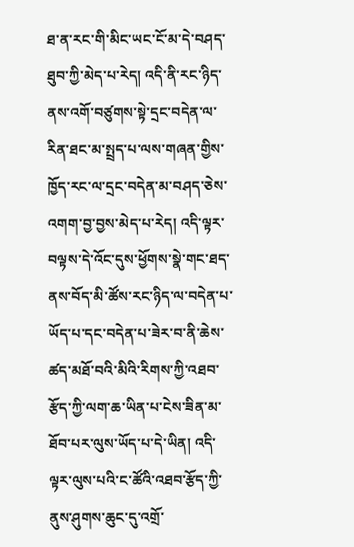ཐ་ན་རང་གི་མིང་ཡང་ངོ་མ་དེ་བཤད་ཐུབ་ཀྱི་མེད་པ་རེད། འདི་ནི་རང་ཉིད་ནས་འགོ་བཙུགས་སྟེ་དྲང་བདེན་ལ་རིན་ཐང་མ་སྤྲད་པ་ལས་གཞན་གྱིས་ཁྱོད་རང་ལ་དྲང་བདེན་མ་བཤད་ཅེས་འགག་བྱ་བྱས་མེད་པ་རེད། འདི་ལྟར་བལྟས་དེ་འོང་དུས་ཕྱོགས་སྣེ་གང་ཐད་ནས་བོད་མི་ཚོས་རང་ཉིད་ལ་བདེན་པ་ཡོད་པ་དང་བདེན་པ་ཟེར་བ་ནི་ཆེས་ཚད་མཐོ་བའི་མིའི་རིགས་ཀྱི་འཐབ་རྩོད་ཀྱི་ལག་ཆ་ཡིན་པ་ངེས་ཟིན་མ་ཐོབ་པར་ལུས་ཡོད་པ་དེ་ཡིན། འདི་ལྟར་ལུས་པའི་ང་ཚོའི་འཐབ་རྩོད་ཀྱི་ནུས་ཤུགས་ཆུང་དུ་འགྲོ་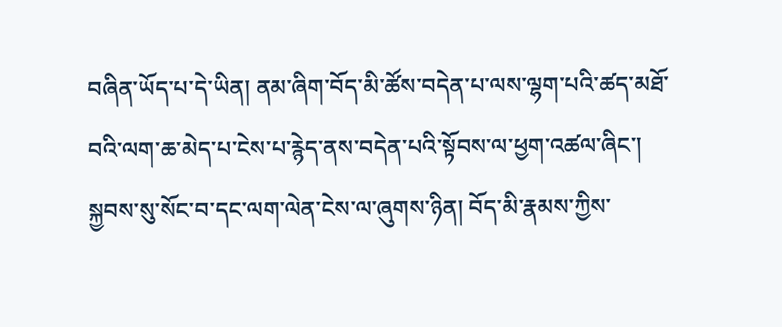བཞིན་ཡོད་པ་དེ་ཡིན། ནམ་ཞིག་བོད་མི་ཚོས་བདེན་པ་ལས་ལྷག་པའི་ཚད་མཐོ་བའི་ལག་ཆ་མེད་པ་ངེས་པ་རྙེད་ནས་བདེན་པའི་སྟོབས་ལ་ཕྱག་འཚལ་ཞིང་། སྐྱབས་སུ་སོང་བ་དང་ལག་ལེན་ངེས་ལ་ཞུགས་ཉིན། བོད་མི་རྣམས་ཀྱིས་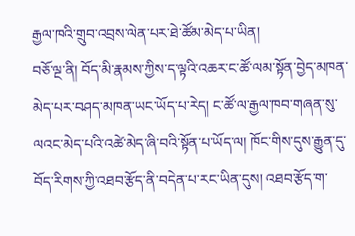རྒྱལ་ཁའི་གྲུབ་འབྲས་ལེན་པར་ཐེ་ཚོམ་མེད་པ་ཡིན།
བཅོ་ལྔ་ནི། བོད་མི་རྣམས་ཀྱིས་ད་ལྟའི་འཆར་ང་ཚོ་ལམ་སྟོན་བྱེད་མཁན་མེད་པར་བཤད་མཁན་ཡང་ཡོད་པ་རེད། ང་ཚོ་ལ་རྒྱལ་ཁབ་གཞན་སུ་ལའང་མེད་པའི་འཚེ་མེད་ཞི་བའི་སྟོན་པ་ཡོད་ལ། ཁོང་གིས་དུས་རྒྱུན་དུ་བོད་རིགས་ཀྱི་འཐབ་རྩོད་ནི་བདེན་པ་རང་ཡིན་དུས། འཐབ་རྩོད་ག་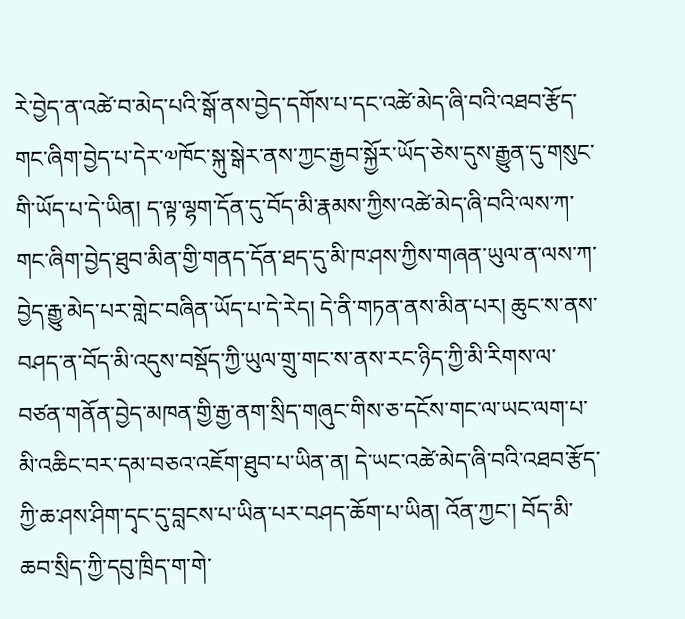རེ་བྱེད་ན་འཚེ་བ་མེད་པའི་སྒོ་ནས་བྱེད་དགོས་པ་དང་འཚེ་མེད་ཞི་བའི་འཐབ་རྩོད་གང་ཞིག་བྱེད་པ་དེར་༧ཁོང་སྐུ་སྒེར་ནས་ཀྱང་རྒྱབ་སྐྱོར་ཡོད་ཅེས་དུས་རྒྱུན་དུ་གསུང་གི་ཡོད་པ་དེ་ཡིན། ད་ལྟ་ལྷག་དོན་དུ་བོད་མི་རྣམས་ཀྱིས་འཚེ་མེད་ཞི་བའི་ལས་ཀ་གང་ཞིག་བྱེད་ཐུབ་མིན་གྱི་གནད་དོན་ཐད་དུ་མི་ཁ་ཤས་ཀྱིས་གཞན་ཡུལ་ན་ལས་ཀ་བྱེད་རྒྱུ་མེད་པར་གླེང་བཞིན་ཡོད་པ་དེ་རེད། དེ་ནི་གཏན་ནས་མིན་པར། ཆུང་ས་ནས་བཤད་ན་བོད་མི་འདུས་བསྡོད་ཀྱི་ཡུལ་གྲུ་གང་ས་ནས་རང་ཉིད་ཀྱི་མི་རིགས་ལ་བཙན་གནོན་བྱེད་མཁན་གྱི་རྒྱ་ནག་སྲིད་གཞུང་གིས་ཅ་དངོས་གང་ལ་ཡང་ལག་པ་མི་འཆིང་བར་དམ་བཅའ་འཇོག་ཐུབ་པ་ཡིན་ན། དེ་ཡང་འཚེ་མེད་ཞི་བའི་འཐབ་རྩོད་ཀྱི་ཆ་ཤས་ཤིག་དྭང་དུ་བླངས་པ་ཡིན་པར་བཤད་ཆོག་པ་ཡིན། འོན་ཀྱང་། བོད་མི་ཆབ་སྲིད་ཀྱི་དབུ་ཁྲིད་ག་གེ་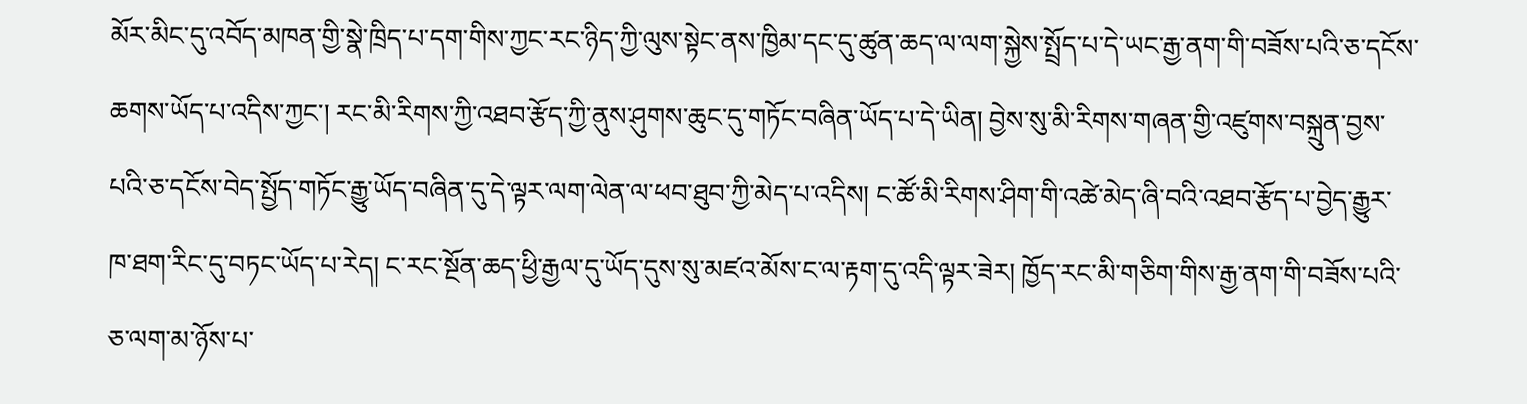མོར་མིང་དུ་འབོད་མཁན་གྱི་སྣེ་ཁྲིད་པ་དག་གིས་ཀྱང་རང་ཉིད་ཀྱི་ལུས་སྟེང་ནས་ཁྱིམ་དང་དུ་ཚུན་ཆད་ལ་ལག་སྐྱེས་སྤྲོད་པ་དེ་ཡང་རྒྱ་ནག་གི་བཟོས་པའི་ཅ་དངོས་ཆགས་ཡོད་པ་འདིས་ཀྱང་། རང་མི་རིགས་ཀྱི་འཐབ་རྩོད་ཀྱི་ནུས་ཤུགས་ཆུང་དུ་གཏོང་བཞིན་ཡོད་པ་དེ་ཡིན། བྱེས་སུ་མི་རིགས་གཞན་གྱི་འཛུགས་བསྐྲུན་བྱས་པའི་ཅ་དངོས་བེད་སྤྱོད་གཏོང་རྒྱུ་ཡོད་བཞིན་དུ་དེ་ལྟར་ལག་ལེན་ལ་ཕབ་ཐུབ་ཀྱི་མེད་པ་འདིས། ང་ཚོ་མི་རིགས་ཤིག་གི་འཚེ་མེད་ཞི་བའི་འཐབ་རྩོད་པ་བྱེད་རྒྱུར་ཁ་ཐག་རིང་དུ་བཏང་ཡོད་པ་རེད། ང་རང་སྔོན་ཆད་ཕྱི་རྒྱལ་དུ་ཡོད་དུས་སུ་མཛའ་མོས་ང་ལ་རྟག་དུ་འདི་ལྟར་ཟེར། ཁྱོད་རང་མི་གཅིག་གིས་རྒྱ་ནག་གི་བཟོས་པའི་ཅ་ལག་མ་ཉོས་པ་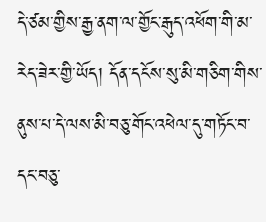དེ་ཙམ་གྱིས་རྒྱ་ནག་ལ་གྱོང་རྒུད་འཕོག་གི་མ་རེད་ཟེར་གྱི་ཡོད། དོན་དངོས་སུ་མི་གཅིག་གིས་ནུས་པ་དེ་ལས་མི་བཅུ་གོང་འཕེལ་དུ་གཏོང་བ་དང་བཅུ་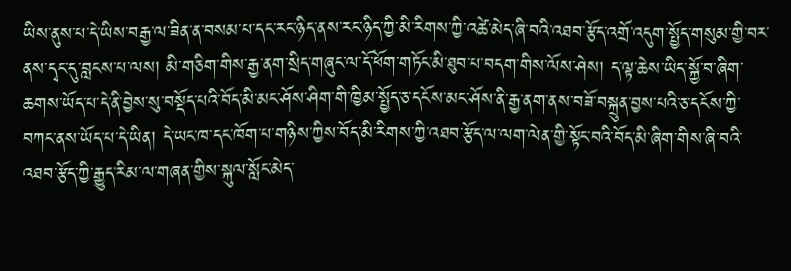ཡིས་ནུས་པ་དེ་ཡིས་བརྒྱ་ལ་ཟིན་ན་བསམ་པ་དང་རང་ཉིད་ནས་རང་ཉིད་ཀྱི་མི་རིགས་ཀྱི་འཚེ་མེད་ཞི་བའི་འཐབ་རྩོད་འགྲོ་འདུག་སྤྱོད་གསུམ་གྱི་བར་ནས་དྭང་དུ་བླངས་པ་ལས། མི་གཅིག་གིས་རྒྱ་ནག་སྲིད་གཞུང་ལ་དོ་ཕོག་གཏོང་མི་ཐུབ་པ་བདག་གིས་ལོས་ཤེས། ད་ལྟ་ཆེས་ཡིད་སྐྱོ་བ་ཞིག་ཆགས་ཡོད་པ་དེ་ནི་བྱེས་སུ་བསྡོད་པའི་བོད་མི་མང་ཤོས་ཤིག་གི་ཁྱིམ་སྤྱོད་ཅ་དངོས་མང་ཤོས་ནི་རྒྱ་ནག་ནས་བཟོ་བསྐྲུན་བྱས་པའི་ཅ་དངོས་ཀྱི་བཀང་ནས་ཡོད་པ་དེ་ཡིན། དེ་ཡང་ཁ་དང་ཁོག་པ་གཉིས་ཀྱིས་བོད་མི་རིགས་ཀྱི་འཐབ་རྩོད་ལ་ལག་ལེན་གྱི་སྟོང་བའི་བོད་མི་ཞིག་གིས་ཞི་བའི་འཐབ་རྩོད་ཀྱི་རྒྱུད་རིམ་ལ་གཞན་གྱིས་སྐུལ་སློང་མེད་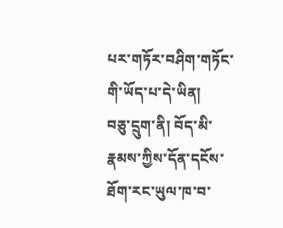པར་གཏོར་བཤིག་གཏོང་གི་ཡོད་པ་དེ་ཡིན།
བཅུ་དྲུག་ནི། བོད་མི་རྣམས་ཀྱིས་དོན་དངོས་ཐོག་རང་ཡུལ་ཁ་བ་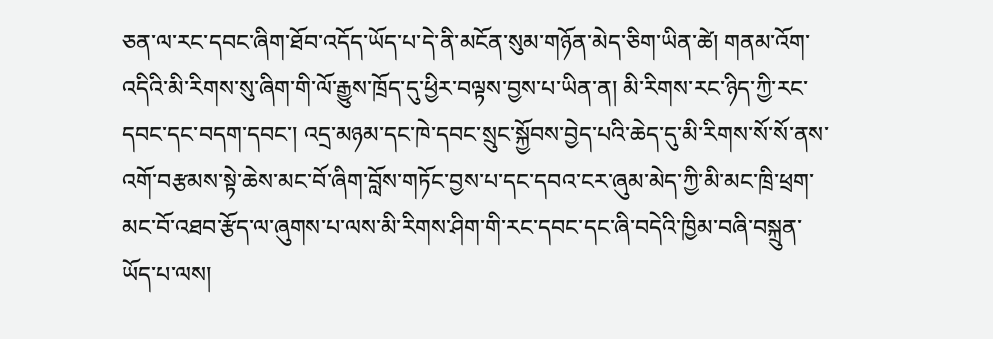ཅན་ལ་རང་དབང་ཞིག་ཐོབ་འདོད་ཡོད་པ་དེ་ནི་མངོན་སུམ་གཉོན་མེད་ཅིག་ཡིན་ཚེ། གནམ་འོག་འདིའི་མི་རིགས་སུ་ཞིག་གི་ལོ་རྒྱུས་ཁྲོད་དུ་ཕྱིར་བལྟས་བྱས་པ་ཡིན་ན། མི་རིགས་རང་ཉིད་ཀྱི་རང་དབང་དང་བདག་དབང་། འདྲ་མཉམ་དང་ཁེ་དབང་སྲུང་སྐྱོབས་བྱེད་པའི་ཆེད་དུ་མི་རིགས་སོ་སོ་ནས་འགོ་བརྩམས་སྟེ་ཆེས་མང་བོ་ཞིག་བློས་གཏོང་བྱས་པ་དང་དབའ་ངར་ཞུམ་མེད་ཀྱི་མི་མང་ཁྲི་ཕྲག་མང་བོ་འཐབ་རྩོད་ལ་ཞུགས་པ་ལས་མི་རིགས་ཤིག་གི་རང་དབང་དང་ཞི་བདེའི་ཁྱིམ་བཞི་བསྐྲུན་ཡོད་པ་ལས།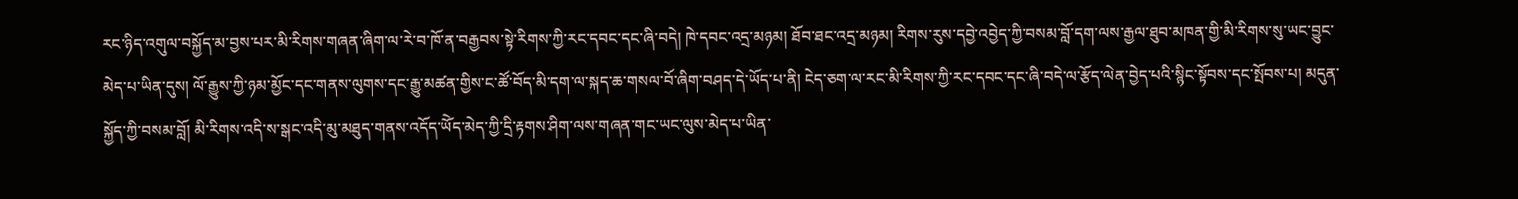རང་ཉིད་འགུལ་བསྐྱོད་མ་བྱས་པར་མི་རིགས་གཞན་ཞིག་ལ་རེ་བ་ཁོ་ན་བརྒྱབས་སྟེ་རིགས་ཀྱི་རང་དབང་དང་ཞི་བདེ། ཁེ་དབང་འདྲ་མཉམ། ཐོབ་ཐང་འདྲ་མཉམ། རིགས་རུས་དབྱེ་འབྱེད་ཀྱི་བསམ་བློ་དག་ལས་རྒྱལ་ཐུབ་མཁན་གྱི་མི་རིགས་སུ་ཡང་བྱུང་མེད་པ་ཡིན་དུས། ལོ་རྒྱུས་ཀྱི་ཉམ་མྱོང་དང་གནས་ལུགས་དང་རྒྱུ་མཚན་གྱིས་ང་ཚོ་བོད་མི་དག་ལ་སྐད་ཆ་གསལ་བོ་ཞིག་བཤད་དེ་ཡོད་པ་ནི། ངེད་ཅག་ལ་རང་མི་རིགས་ཀྱི་རང་དབང་དང་ཞི་བདེ་ལ་རྩོད་ལེན་བྱེད་པའི་སྙིང་སྟོབས་དང་སྤོབས་པ། མདུན་སྐྱོད་ཀྱི་བསམ་བློ། མི་རིགས་འདི་ས་སྒང་འདི་མུ་མཐུད་གནས་འདོད་ཡོེད་མེད་ཀྱི་དྲི་རྟགས་ཤིག་ལས་གཞན་གང་ཡང་ལུས་མེད་པ་ཡིན་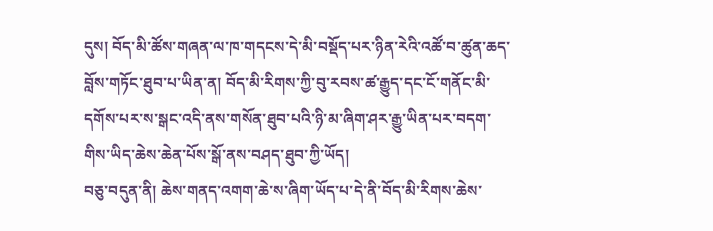དུས། བོད་མི་ཚོས་གཞན་ལ་ཁ་གདངས་དེ་མི་བསྡོད་པར་ཉིན་རེའི་འཚོ་བ་ཚུན་ཆད་བློས་གཏོང་ཐུབ་པ་ཡིན་ན། བོད་མི་རིགས་ཀྱི་བུ་རབས་ཚ་རྒྱུད་དང་ངོ་གནོང་མི་དགོས་པར་ས་སྒང་འདི་ནས་གསོན་ཐུབ་པའི་ཉི་མ་ཞིག་ཤར་རྒྱུ་ཡིན་པར་བདག་གིས་ཡིད་ཆེས་ཆེན་པོས་སྒོ་ནས་བཤད་ཐུབ་ཀྱི་ཡོད།
བཅུ་བདུན་ནི། ཆེས་གནད་འགག་ཆེ་ས་ཞིག་ཡོད་པ་དེ་ནི་བོད་མི་རིགས་ཆེས་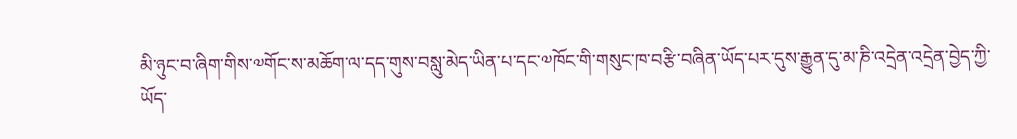མི་ཉུང་བ་ཞིག་གིས་༧གོང་ས་མཆོག་ལ་དད་གུས་བསླུ་མེད་ཡིན་པ་དང་༧ཁོང་གི་གསུང་ཁ་བརྩི་བཞིན་ཡོད་པར་དུས་རྒྱུན་དུ་མ་ཎི་འདྲེན་འདྲེན་བྱེད་ཀྱི་ཡོད་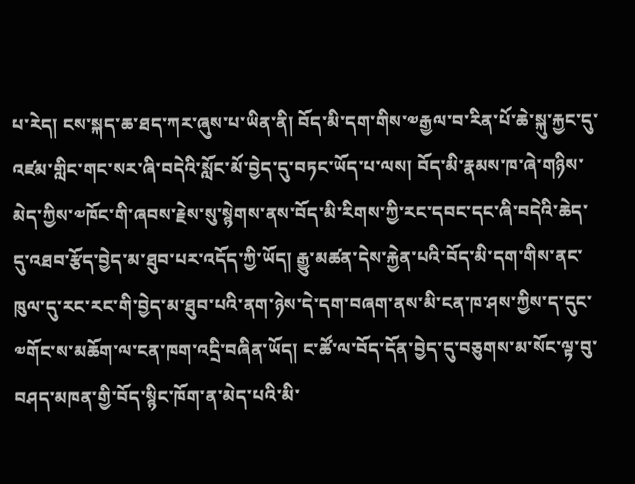པ་རེད། ངས་སྐད་ཆ་ཐད་ཀར་ཞུས་པ་ཡིན་ནི། བོད་མི་དག་གིས་༧རྒྱལ་བ་རིན་པོ་ཆེ་སྐུ་རྐྱང་དུ་འཛམ་གླིང་གང་སར་ཞི་བདེའི་སློང་མོ་བྱེད་དུ་བཏང་ཡོད་པ་ལས། བོད་མི་རྣམས་ཁ་ཞེ་གཉིས་མེད་ཀྱིས་༧ཁོང་གི་ཞབས་རྗེས་སུ་སྙེགས་ནས་བོད་མི་རིགས་ཀྱི་རང་དབང་དང་ཞི་བདེའི་ཆེད་དུ་འཐབ་རྩོད་བྱེད་མ་ཐུབ་པར་འདོད་ཀྱི་ཡོད། རྒྱུ་མཚན་དེས་རྐྱེན་པའི་བོད་མི་དག་གིས་ནང་ཁུལ་དུ་རང་རང་གི་བྱེད་མ་ཐུབ་པའི་ནག་ཉེས་དེ་དག་བཞག་ནས་མི་ངན་ཁ་ཤས་ཀྱིས་ད་དུང་༧གོང་ས་མཆོག་ལ་ངན་ཁག་འདྲི་བཞིན་ཡོད། ང་ཚོ་ལ་བོད་དོན་བྱེད་དུ་བཅུགས་མ་སོང་ལྟ་བུ་བཤད་མཁན་གྱི་བོད་སྙིང་ཁོག་ན་མེད་པའི་མི་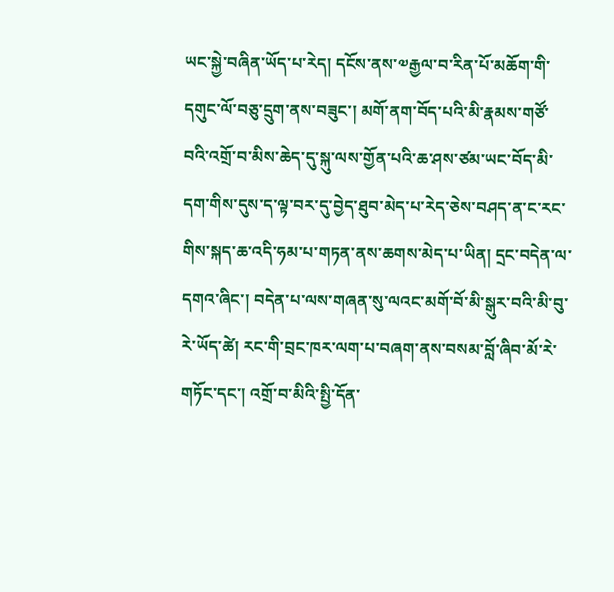ཡང་སྐྱེ་བཞིན་ཡོད་པ་རེད། དངོས་ནས་༧རྒྱལ་བ་རིན་པོ་མཆོག་གི་དགུང་ལོ་བཅུ་དྲུག་ནས་བཟུང་། མགོ་ནག་བོད་པའི་མི་རྣམས་གཙོ་བའི་འགྲོ་བ་མིས་ཆེད་དུ་སྐུ་ལས་གྱོན་པའི་ཆ་ཤས་ཙམ་ཡང་བོད་མི་དག་གིས་དུས་ད་ལྟ་བར་དུ་བྱེད་ཐུབ་མེད་པ་རེད་ཅེས་བཤད་ན་ང་རང་གིས་སྐད་ཆ་འདི་ཧམ་པ་གཏན་ནས་ཆགས་མེད་པ་ཡིན། དྲང་བདེན་ལ་དགའ་ཞིང་། བདེན་པ་ལས་གཞན་སུ་ལའང་མགོ་བོ་མི་སྒུར་བའི་མི་བུ་རེ་ཡོད་ཚེ། རང་གི་བྲང་ཁར་ལག་པ་བཞག་ནས་བསམ་བློ་ཞིབ་མོ་རེ་གཏོང་དང་། འགྲོ་བ་མིའི་སྤྱི་དོན་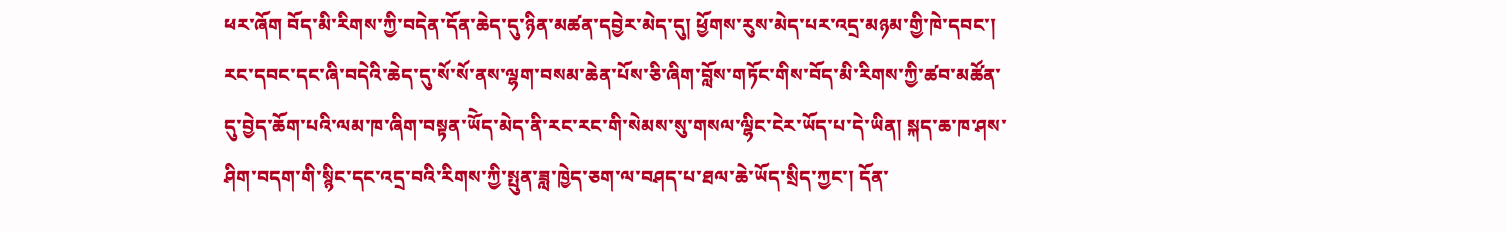ཕར་ཞོག བོད་མི་རིགས་ཀྱི་བདེན་དོན་ཆེད་དུ་ཉིན་མཚན་དབྱེར་མེད་དུ། ཕྱོགས་རུས་མེད་པར་འདྲ་མཉམ་གྱི་ཁེ་དབང་། རང་དབང་དང་ཞི་བདེའི་ཆེད་དུ་སོ་སོ་ནས་ལྷག་བསམ་ཆེན་པོས་ཅི་ཞིག་བློས་གཏོང་གིས་བོད་མི་རིགས་ཀྱི་ཚབ་མཚོན་དུ་བྱེད་ཆོག་པའི་ལམ་ཁ་ཞིག་བསྟན་ཡོེད་མེད་ནི་རང་རང་གི་སེམས་སུ་གསལ་ལྷིང་ངེར་ཡོད་པ་དེ་ཡིན། སྐད་ཆ་ཁ་ཤས་ཤིག་བདག་གི་སྙིང་དང་འདྲ་བའི་རིགས་ཀྱི་སྤུན་ཟླ་ཁྱེད་ཅག་ལ་བཤད་པ་ཐལ་ཆེ་ཡོད་སྲིད་ཀྱང་། དོན་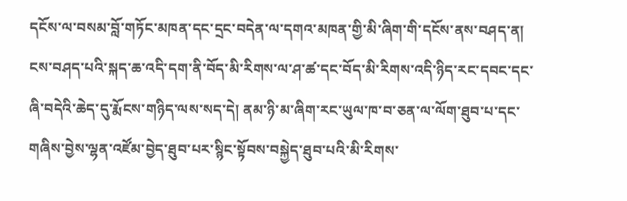དངོས་ལ་བསམ་བློ་གཏོང་མཁན་དང་དྲང་བདེན་ལ་དགའ་མཁན་གྱི་མི་ཞིག་གི་དངོས་ནས་བཤད་ན། ངས་བཤད་པའི་སྐད་ཆ་འདི་དག་ནི་བོད་མི་རིགས་ལ་ཤ་ཚ་དང་བོད་མི་རིགས་འདི་ཉིད་རང་དབང་དང་ཞི་བདེའི་ཆེད་དུ་རྨོངས་གཉིད་ལས་སད་དེ། ནམ་ཉི་མ་ཞིག་རང་ཡུལ་ཁ་བ་ཅན་ལ་ལོག་ཐུབ་པ་དང་གཞིས་བྱེས་ལྷན་འཛོམ་བྱེད་ཐུབ་པར་སྙིང་སྟོབས་བསྐྱེད་ཐུབ་པའི་མི་རིགས་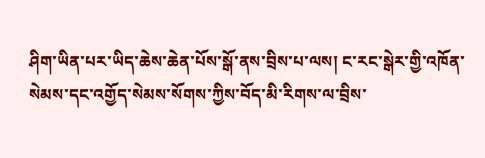ཤིག་ཡིན་པར་ཡིད་ཆེས་ཆེན་པོས་སྒོ་ནས་བྲིས་པ་ལས། ང་རང་སྒེར་གྱི་འཁོན་སེམས་དང་འགྱོད་སེམས་སོགས་ཀྱིས་བོད་མི་རིགས་ལ་བྲིས་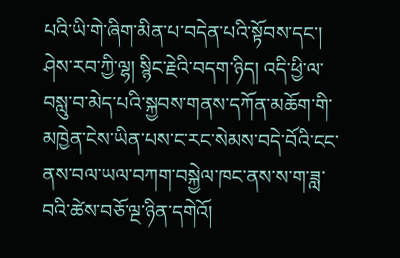པའི་ཡི་གེ་ཞིག་མིན་པ་བདེན་པའི་སྟོབས་དང་། ཤེས་རབ་ཀྱི་ལྷ། སྙིང་རྗེའི་བདག་ཉིད། འདི་ཕྱི་ལ་བསླུ་བ་མེད་པའི་སྐྱབས་གནས་དཀོན་མཆོག་གི་མཁྱེན་ངེས་ཡིན་པས་ང་རང་སེམས་བདེ་བོའི་ངང་ནས་བལ་ཡལ་བཀག་བསྐྱེལ་ཁང་ནས་ས་ག་ཟླ་བའི་ཚེས་བཅོ་ལྔ་ཉིན་དགེའོ།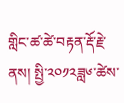གླིང་ཚ་ཚེ་བརྟན་རྡོ་རྗེ་ནས། སྤྱི་༢༠༡༢ཟླ༦་ཚེས་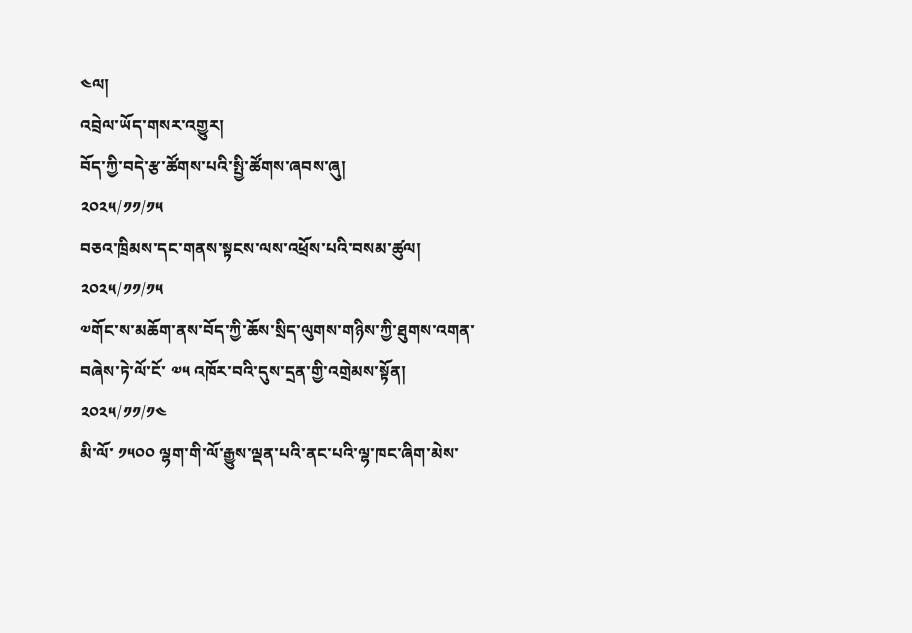༤ལ།
འབྲེལ་ཡོད་གསར་འགྱུར།
བོད་ཀྱི་བདེ་རྩ་ཚོགས་པའི་སྤྱི་ཚོགས་ཞབས་ཞུ།
༢༠༢༥/༡༡/༡༥
བཅའ་ཁྲིམས་དང་གནས་སྟངས་ལས་འཕྲོས་པའི་བསམ་ཚུལ།
༢༠༢༥/༡༡/༡༥
༧གོང་ས་མཆོག་ནས་བོད་ཀྱི་ཆོས་སྲིད་ལུགས་གཉིས་ཀྱི་ཐུགས་འགན་བཞེས་ཏེ་ལོ་ངོ་ ༧༥ འཁོར་བའི་དུས་དྲན་གྱི་འགྲེམས་སྟོན།
༢༠༢༥/༡༡/༡༤
མི་ལོ་ ༡༥༠༠ ལྷག་གི་ལོ་རྒྱུས་ལྡན་པའི་ནང་པའི་ལྷ་ཁང་ཞིག་མེས་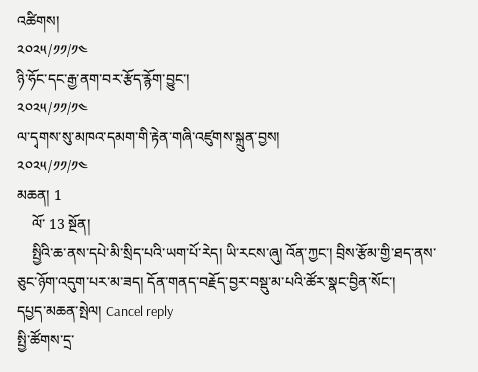འཚིགས།
༢༠༢༥/༡༡/༡༤
ཉི་ཧོང་དང་རྒྱ་ནག་བར་རྩོད་རྙོག་བྱུང་།
༢༠༢༥/༡༡/༡༤
ལ་དྭགས་སུ་མཁའ་དམག་གི་རྟེན་གཞི་འཛུགས་སྐྲུན་བྱས།
༢༠༢༥/༡༡/༡༤
མཆན། 1
    ལོ་ 13 སྔོན།
    སྤྱིའི་ཆ་ནས་དཔེ་མི་སྲིད་པའི་ཡག་པོ་རེད། ཡི་རངས་ཞུ། འོན་ཀྱང་། བྲིས་རྩོམ་གྱི་ཐད་ནས་ཅུང་ཉོག་འདུག་པར་མ་ཟད། དོན་གནད་བརྗོད་བྱར་བསྡུ་མ་པའི་ཚོར་སྣང་བྱིན་སོང་།
དཔྱད་མཆན་སྤེལ། Cancel reply
སྤྱི་ཚོགས་དྲ་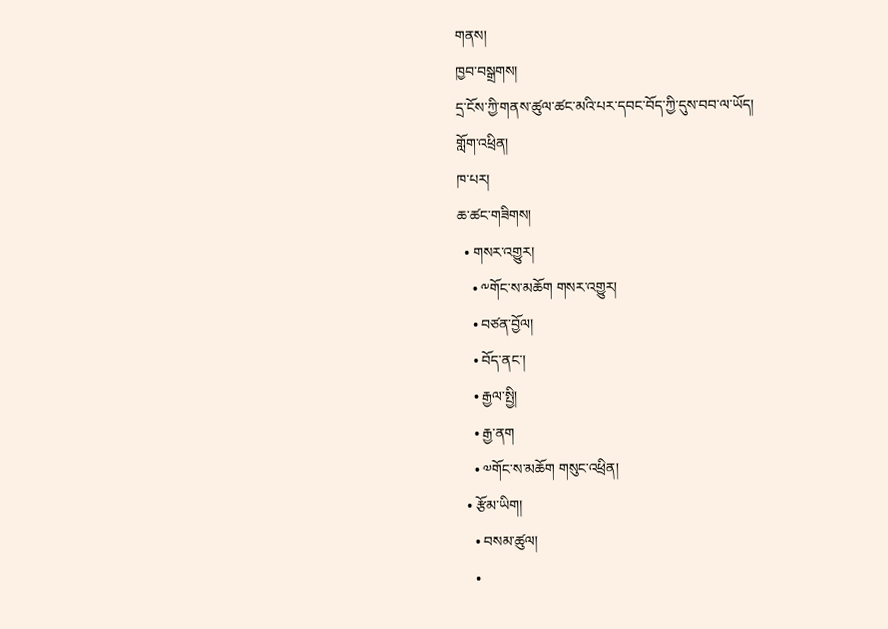གནས།
ཁྱབ་བསྒྲགས།
དྲ་ངོས་ཀྱི་གནས་ཚུལ་ཚང་མའི་པར་དབང་བོད་ཀྱི་དུས་བབ་ལ་ཡོད།
གློག་འཕྲིན།
ཁ་པར།
ཆ་ཚང་གཟིགས།
  • གསར་འགྱུར།
    • ༸གོང་ས་མཆོག གསར་འགྱུར།
    • བཙན་བྱོལ།
    • བོད་ནང་།
    • རྒྱལ་སྤྱི།
    • རྒྱ་ནག
    • ༧གོང་ས་མཆོག གསུང་འཕྲིན།
  • རྩོམ་ཡིག།
    • བསམ་ཚུལ།
    •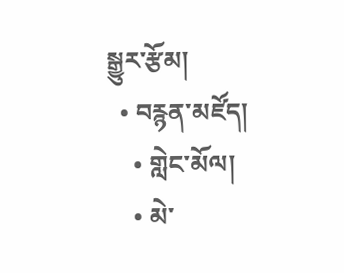སྒྱུར་རྩོམ།
  • བརྙན་མཛོད།
    • གླེང་མོལ།
    • མེ་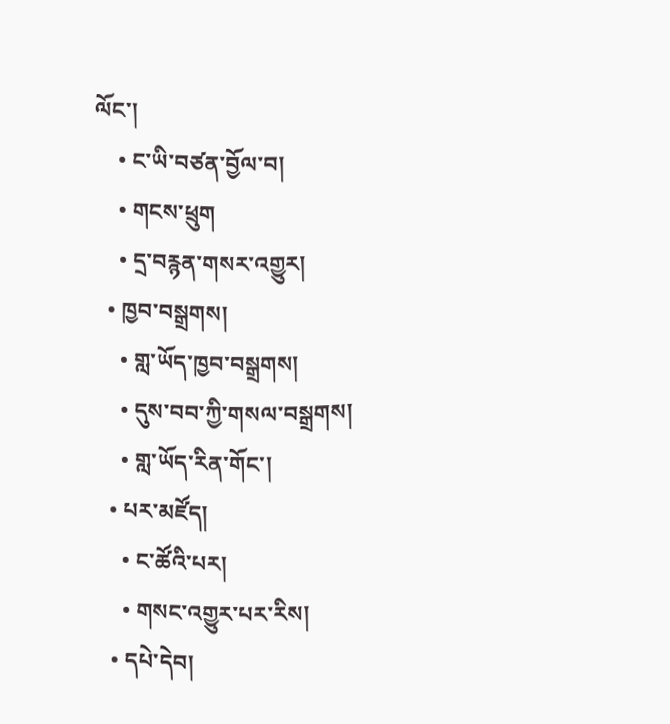ལོང་།
    • ང་ཡི་བཙན་བྱོལ་བ།
    • གངས་ཕྲུག
    • དྲ་བརྙན་གསར་འགྱུར།
  • ཁྱབ་བསྒྲགས།
    • གླ་ཡོད་ཁྱབ་བསྒྲགས།
    • དུས་བབ་ཀྱི་གསལ་བསྒྲགས།
    • གླ་ཡོད་རིན་གོང་།
  • པར་མཛོད།
    • ང་ཚོའི་པར།
    • གསང་འགྱུར་པར་རིས།
  • དཔེ་དེབ།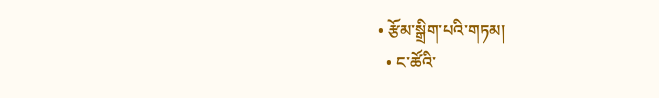• རྩོམ་སྒྲིག་པའི་གཏམ།
  • ང་ཚོའི་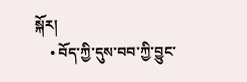སྐོར།
    • བོད་ཀྱི་དུས་བབ་ཀྱི་བྱུང་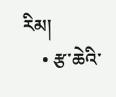རིམ།
    • རྩ་ཆེའི་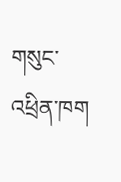གསུང་འཕྲིན་ཁག